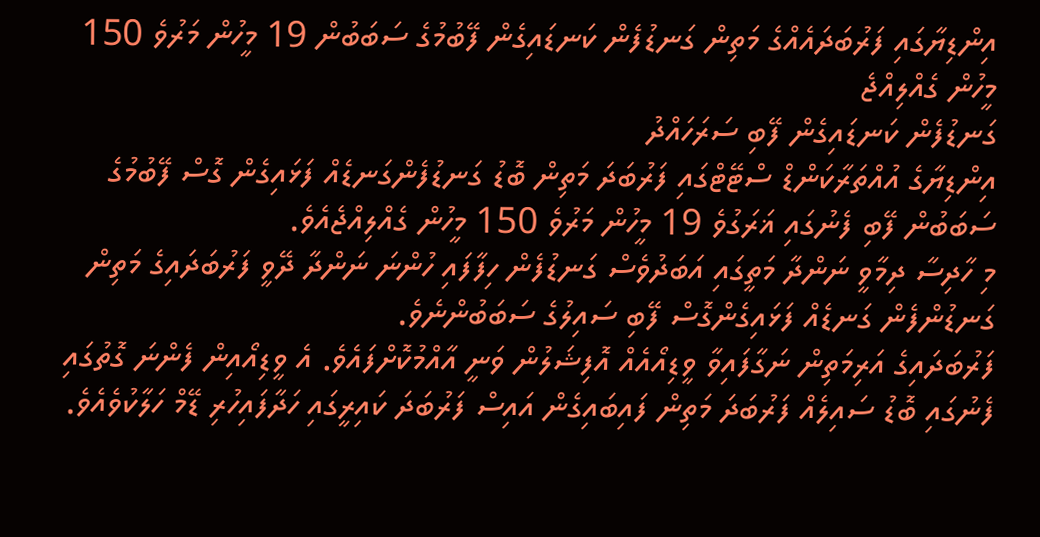އިންޑިޔާގައި ފަރުބަދައެއްގެ މަތިން ގަނޑުފެން ކަނޑައިގެން ފޭބުމުގެ ސަބަބުން 19 މީހުން މަރުވެ 150 މީހުން ގެއްލިއްޖެ
ގަނޑުފެން ކަނޑައިގެން ފޭބި ސަރަހައްދު
އިންޑިޔާގެ އުއްތަރާކަންޑް ސްޓޭޓްގައި ފަރުބަދަ މަތިން ބޮޑު ގަނޑުފެންގަނޑެއް ފަޅައިގެން ގޮސް ފޭބުމުގެ ސަބަބުން ފޭބި ފެނުގައި ޣަރަގުވެ 19 މީހުން މަރުވެ 150 މީހުން ގެއްލިއްޖެއެވެ.
މި ހާދިސާ ދިމާވީ ނަންދާ މަތީގައި އަބަދުވެސް ގަނޑުފެން ހިފާފައި ހުންނަ ނަންދާ ދޭވީ ފަރުބަދައިގެ މަތިން ގަނޑުންފެން ގަނޑެއް ފަޅައިގެންގޮސް ފޭބި ސައިލުގެ ސަބަބުންނެވެ.
ފަރުބަދައިގެ އަރިމަތިން ނަގާފައިވާ ވީޑިއޯއެއް އޮފިޝަލުން ވަނީ އާއްމުކޮށްފައެވެ. އެ ވީޑިއޯއިން ފެންނަ ގޮތުގައި ފެނުގައި ބޮޑު ސައިލެއް ފަރުބަދަ މަތިން ފައިބައިގެން އައިސް ފަރުބަދަ ކައިރީގައި ހަދާފައިހުރި ޑޭމް ހަލާކުވެއެވެ.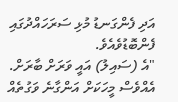އަދި ފެންގަނޑު މުޅި ސަރަހައްދުގައި ފެންބޮޑުވެއެވެ.
"އެ (ސައިލު) އައީ ވަރަށް ބާރަށް. އެއްވެސް މީހަކަށް އަންގާނެ ވަގުތެއް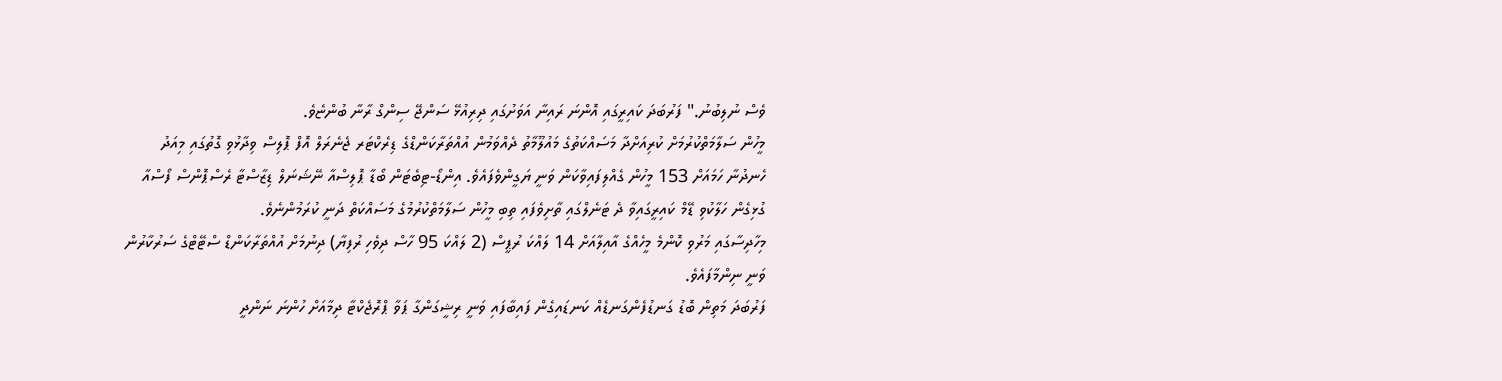ވެސް ނުލިބުނު." ފަރުބަދަ ކައިރީގައި އޮންނަ ރައިނާ އަވަށުގައި ދިރިއުޅޭ ސަންޖޭ ސިންގް ރާނާ ބުންޏެވެ.
މީހުން ސަލާމަތްކުރުމަށް ކުރިއަށްދާ މަސައްކަތުގެ މައުލޫމާތު ދެއްވަމުން އުއްތަރާކަންޑްގެ ޑިރެކްޓަރ ޖެނެރަލް އޮފް ޕޮލިސް ވިދާޅުވި ގޮތުގައި މިއަދު ހެނދުނާ ހަމައަށް 153 މީހުން ގެއްލިފައިވާކަން ވަނީ ޔަގީންވެފައެވެ. އިންޑޯ-ޓިބެޓަން ބޯޑާ ޕޮލިސްއާ ނޭޝަނަލް ޑިޒާސްޓާ ރެސްޕޮންސް ފޯސްއާ ގުޅިގެން ހަލާކުވި ޑޭމް ކައިރީގައިވާ ދެ ޓަނެލްގައި ތާށިވެފައި ތިބި މީހުން ސަލާމަތްކުރުމުގެ މަސައްކަތް ދަނީ ކުރަމުންނެވެ.
މިހާދިސާގައި މަރުވި ކޮންމެ މީހެއްގެ އާއިލާއަށް 14 ލައްކަ ރުޕީސް (2 ލައްކަ 95 ހާސް ދިވެހި ރުފިޔާ) ދިނުމަށް އުއްތަރާކަންޑް ސްޓޭޓްގެ ސަރުކާރުން ވަނީ ނިންމާފައެވެ.
ފަރުބަދަ މަތިން ބޮޑު ގަނޑުފެންގަނޑެއް ކަނޑައިގެން ފައިބާފައި ވަނީ ރިޝީގަންގާ ޕަވާ ޕްރޮޖެކްޓާ ދިމާއަށް ހުންނަ ނަންދީ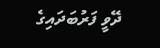ދޭވީ ފަރުބަދައިގެ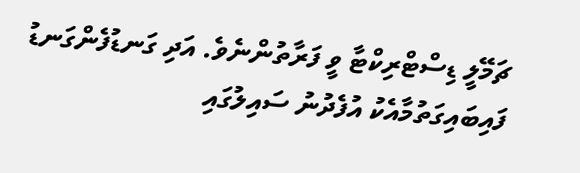ޗަމޭލީ ޑިސްޓްރިކްޓާ ވީ ފަރާތުންނެވެ. އަދި ގަނޑުފެންގަނޑު ފައިބައިގަތުމާއެކު އުފެދުނު ސައިލުގައި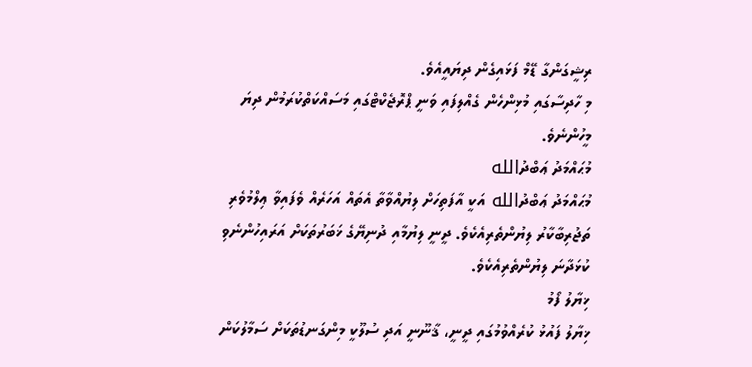ރިޝީގަންގާ ޑޭމް ފަޅައިގެން ދިޔައީއެވެ.
މި ހާދިސާގައި މުޅިންހެން ގެއްލިފައި ވަނީ ޕްރޮޖެކްޓްގައި މަސައްކަތްކުރަމުން ދިޔަ މީހުންނެވެ.
މުޙައްމަދު ޢަބްދުالله
މުޙައްމަދު ޢަބްދުالله އަކީ އާފަތިހަށް ލިޔުއްވާތާ އެތައް އަހަރެއް ވެފައިވާ ޢިލްމުވެރި ތަޖުރިބާކާރު ލިޔުންތެރިއެކެވެ. ދީނީ ލިޔުމާއި ދުނިޔޭގެ ޚަބަރުތަކަށް އަރައިހުންނެވި ކުޅަދާނަ ލިޔުންތެރިއެކެވެ.
ޚިޔާލު ފޯމު
ޚިޔާލު ފައުޅު ކުރެއްވުމުގައި ދީނީ، ޤާނޫނީ އަދި ސުލޫކީ މިންގަނޑުތަކަށް ސަމާލުކަން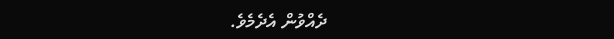ދެއްވުން އެދެމެވެ.